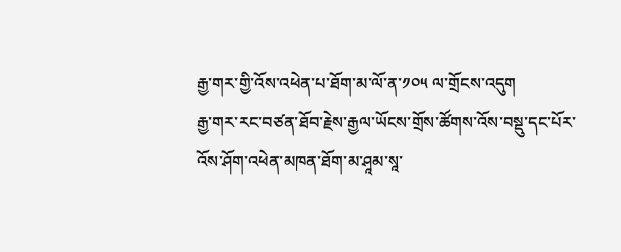རྒྱ་གར་གྱི་འོས་འཕེན་པ་ཐོག་མ་ལོ་ན་༡༠༥ ལ་གྲོངས་འདུག
རྒྱ་གར་རང་བཙན་ཐོབ་རྗེས་རྒྱལ་ཡོངས་གྲོས་ཚོགས་འོས་བསྡུ་དང་པོར་འོས་ཤོག་འཕེན་མཁན་ཐོག་མ་ཤཱམ་སཱ་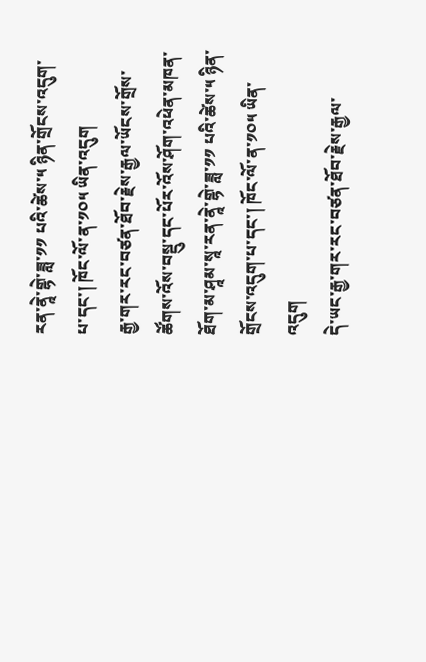རན་ནཱེ་གྷེ་ཟླ་༡༡ པའི་ཚེས་༥ ཉིན་གྲོངས་འདུག་པ་དང་། ཁོང་ལོ་ན་༡༠༥ ཡིན་འདུག
རྒྱ་གར་རང་བཙན་ཐོབ་རྗེས་རྒྱལ་ཡོངས་གྲོས་ཚོགས་འོས་བསྡུ་དང་པོར་འོས་ཤོག་འཕེན་མཁན་ཐོག་མ་ཤཱམ་སཱ་རན་ནཱེ་གྷེ་ཟླ་༡༡ པའི་ཚེས་༥ ཉིན་གྲོངས་འདུག་པ་དང་། ཁོང་ལོ་ན་༡༠༥ ཡིན་འདུག
དེ་ཡང་རྒྱ་གར་རང་བཙན་ཐོབ་རྗེས་རྒྱལ་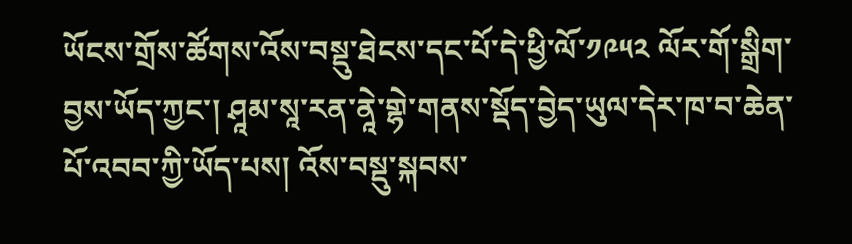ཡོངས་གྲོས་ཚོགས་འོས་བསྡུ་ཐེངས་དང་པོ་དེ་ཕྱི་ལོ་༡༩༥༢ ལོར་གོ་སྒྲིག་བྱས་ཡོད་ཀྱང་། ཤཱམ་སཱ་རན་ནཱེ་གྷེ་གནས་སྡོད་བྱེད་ཡུལ་དེར་ཁ་བ་ཆེན་པོ་འབབ་ཀྱི་ཡོད་པས། འོས་བསྡུ་སྐབས་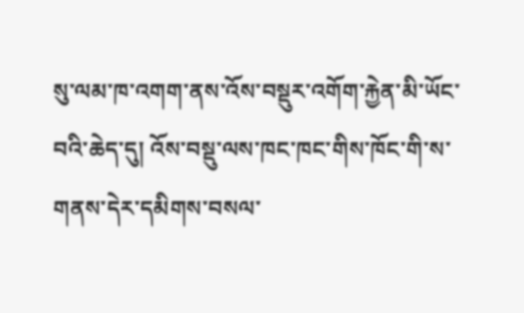སུ་ལམ་ཁ་འགག་ནས་འོས་བསྡུར་འགོག་རྐྱེན་མི་ཡོང་བའི་ཆེད་དུ། འོས་བསྡུ་ལས་ཁང་ཁང་གིས་ཁོང་གི་ས་གནས་དེར་དམིགས་བསལ་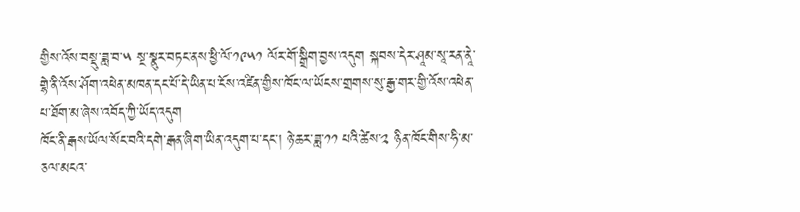གྱིས་འོས་བསྡུ་ཟླ་བ་༥ སྔ་སྣུར་བཏང་ནས་ཕྱི་ལོ་༡༩༥༡ ལོར་གོ་སྒྲིག་བྱས་འདུག སྐབས་དེར་ཤཱམ་སཱ་རན་ནཱེ་གྷེ་ནི་འོས་ཤོག་འཕེན་མཁན་དང་པོ་དེ་ཡིན་པ་ངོས་འཛིན་གྱིས་ཁོང་ལ་ཡོངས་གྲགས་སུ་རྒྱ་གར་གྱི་འོས་འཕེན་པ་ཐོག་མ་ཞེས་འབོད་ཀྱི་ཡོད་འདུག
ཁོང་ནི་རྒས་ཡོལ་སོང་བའི་དགེ་རྒན་ཞིག་ཡིན་འདུག་པ་དང་། ཉེ་ཆར་ཟླ་༡༡ པའི་ཚེས་༢ ཉིན་ཁོང་གིས་ཧི་མ་ཅལ་མངའ་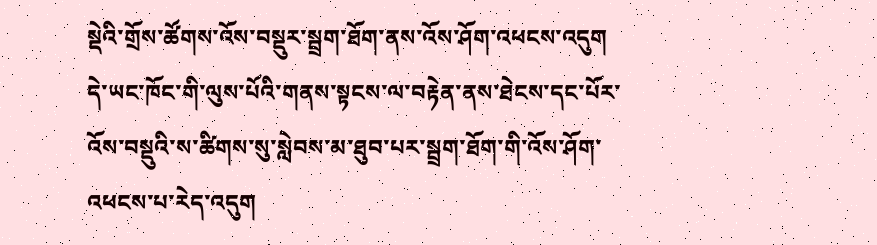སྡེའི་གྲོས་ཚོགས་འོས་བསྡུར་སྦྲག་ཐོག་ནས་འོས་ཤོག་འཕངས་འདུག དེ་ཡང་ཁོང་གི་ལུས་པོའི་གནས་སྟངས་ལ་བརྟེན་ནས་ཐེངས་དང་པོར་འོས་བསྡུའི་ས་ཚིགས་སུ་སླེབས་མ་ཐུབ་པར་སྦྲག་ཐོག་གི་འོས་ཤོག་འཕངས་པ་རེད་འདུག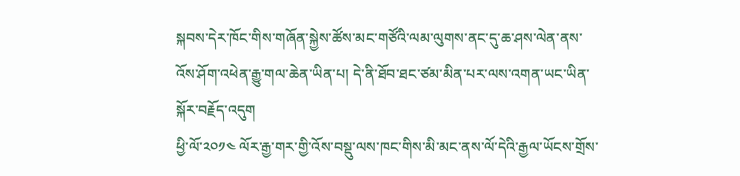སྐབས་དེར་ཁོང་གིས་གཞོན་སྐྱེས་ཚོས་མང་གཙོའི་ལམ་ལུགས་ནང་དུ་ཆ་ཤས་ལེན་ནས་འོས་ཤོག་འཕེན་རྒྱུ་གལ་ཆེན་ཡིན་པ། དེ་ནི་ཐོབ་ཐང་ཙམ་མིན་པར་ལས་འགན་ཡང་ཡིན་སྐོར་བརྗོད་འདུག
ཕྱི་ལོ་༢༠༡༤ ལོར་རྒྱ་གར་གྱི་འོས་བསྡུ་ལས་ཁང་གིས་མི་མང་ནས་ལོ་དེའི་རྒྱལ་ཡོངས་གྲོས་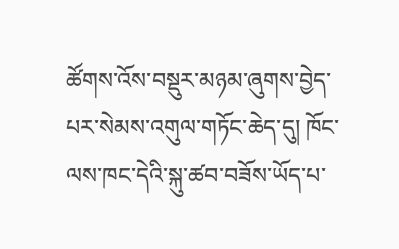ཚོགས་འོས་བསྡུར་མཉམ་ཞུགས་བྱེད་པར་སེམས་འགུལ་གཏོང་ཆེད་དུ། ཁོང་ལས་ཁང་དེའི་སྐུ་ཚབ་བཟོས་ཡོད་པ་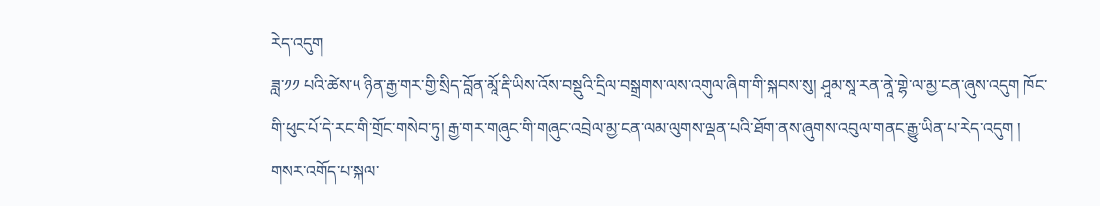རེད་འདུག
ཟླ་༡༡ པའི་ཚེས་༥ ཉིན་རྒྱ་གར་གྱི་སྲིད་བློན་མཱོ་རྡི་ཡིས་འོས་བསྡུའི་དྲིལ་བསྒྲགས་ལས་འགུལ་ཞིག་གི་སྐབས་སུ། ཤཱམ་སཱ་རན་ནཱེ་གྷེ་ལ་མྱ་ངན་ཞུས་འདུག ཁོང་གི་ཕུང་པོ་དེ་རང་གི་གྲོང་གསེབ་ཏུ། རྒྱ་གར་གཞུང་གི་གཞུང་འབྲེལ་མྱ་ངན་ལམ་ལུགས་ལྡན་པའི་ཐོག་ནས་ཞུགས་འབུལ་གནང་རྒྱུ་ཡིན་པ་རེད་འདུག །
གསར་འགོད་པ་སྐལ་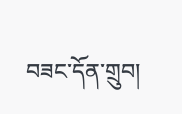བཟང་དོན་གྲུབ།